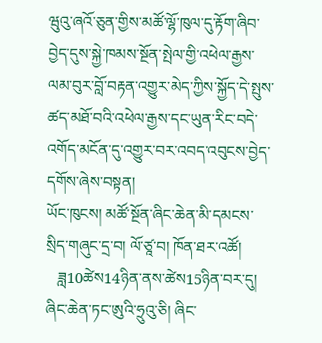ཝུའུ་ཞའོ་ཅུན་གྱིས་མཚོ་ལྷོ་ཁུལ་དུ་རྟོག་ཞིབ་བྱེད་དུས་སྐྱེ་ཁམས་སྔོན་སྤེལ་གྱི་འཕེལ་རྒྱས་ལམ་བུར་བློ་བརྟན་འགྱུར་མེད་ཀྱིས་སྐྱོད་དེ་སྤུས་ཚད་མཐོ་བའི་འཕེལ་རྒྱས་དང་ཡུན་རིང་བདེ་འགོད་མངོན་དུ་འགྱུར་བར་འབད་འབུངས་བྱེད་དགོས་ཞེས་བསྟན།
ཡོང་ཁུངས། མཚོ་སྔོན་ཞིང་ཆེན་མི་དམངས་སྲིད་གཞུང་དྲ་བ། ལོ་ཙཱ་བ། ཁོན་ཐར་འཚོ།
   ཟླ10ཚེས14ཉིན་ནས་ཚེས15ཉིན་བར་དུ།  ཞིང་ཆེན་ཏང་ཨུའི་ཧྲུའུ་ཅི། ཞིང་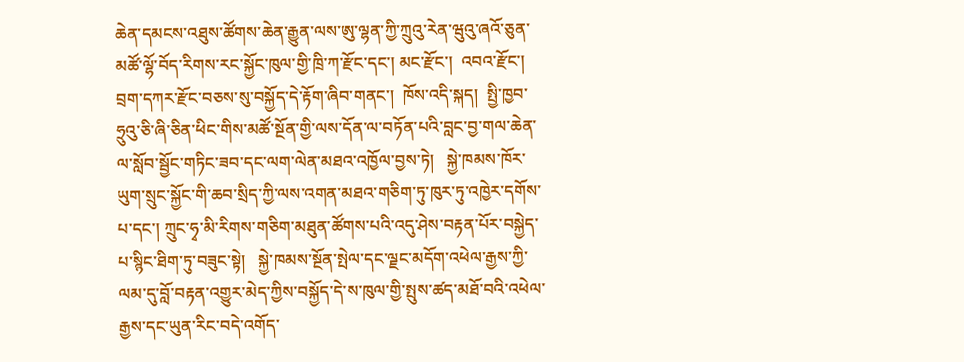ཆེན་དམངས་འཐུས་ཚོགས་ཆེན་རྒྱུན་ལས་ཨུ་ལྷན་ཀྱི་ཀྲུའུ་རེན་ཝུའུ་ཞའོ་ཅུན་མཚོ་ལྷོ་བོད་རིགས་རང་སྐྱོང་ཁུལ་གྱི་ཁྲི་ཀ་རྫོང་དང་། མང་རྫོང་།  འབའ་རྫོང་།  བྲག་དཀར་རྫོང་བཅས་སུ་བསྐྱོད་དེ་རྟོག་ཞིབ་གནང་།  ཁོས་འདི་སྐད།  སྤྱི་ཁྱབ་ཧྲུའུ་ཅི་ཞི་ཅིན་ཕིང་གིས་མཚོ་སྔོན་གྱི་ལས་དོན་ལ་བཏོན་པའི་བླང་བྱ་གལ་ཆེན་ལ་སློབ་སྦྱོང་གཏིང་ཟབ་དང་ལག་ལེན་མཐའ་འཁྱོལ་བྱས་ཏེ།   སྐྱེ་ཁམས་ཁོར་ཡུག་སྲུང་སྐྱོང་གི་ཆབ་སྲིད་ཀྱི་ལས་འགན་མཐའ་གཅིག་ཏུ་ཁུར་ཏུ་འཁྱེར་དགོས་པ་དང་། ཀྲུང་ཧྭ་མི་རིགས་གཅིག་མཐུན་ཚོགས་པའི་འདུ་ཤེས་བརྟན་པོར་བསྐྱེད་པ་སྙིང་ཐིག་ཏུ་བཟུང་སྟེ།   སྐྱེ་ཁམས་སྔོན་སྤེལ་དང་ལྗང་མདོག་འཕེལ་རྒྱས་ཀྱི་ལམ་དུ་བློ་བརྟན་འགྱུར་མེད་ཀྱིས་བསྐྱོད་དེ་ས་ཁུལ་གྱི་སྤུས་ཚད་མཐོ་བའི་འཕེལ་རྒྱས་དང་ཡུན་རིང་བདེ་འགོད་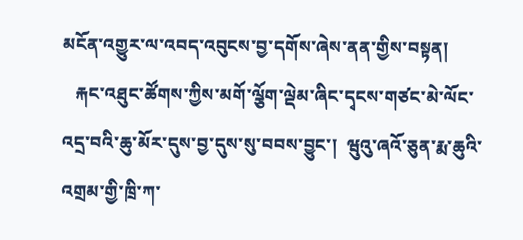མངོན་འགྱུར་ལ་འབད་འབུངས་བྱ་དགོས་ཞེས་ནན་གྱིས་བསྟན།
   རྐང་འཐུང་ཚོགས་ཀྱིས་མགོ་ལྕོག་ལྡེམ་ཞིང་དྭངས་གཙང་མེ་ལོང་འདྲ་བའི་ཆུ་མོར་དུས་བྱ་དུས་སུ་བབས་བྱུང་།  ཝུའུ་ཞའོ་ཅུན་རྨ་ཆུའི་འགྲམ་གྱི་ཁྲི་ཀ་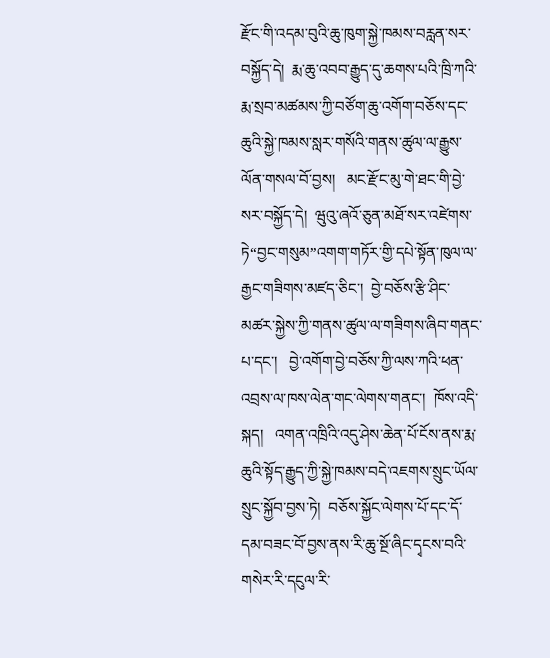རྫོང་གི་འདམ་བུའི་ཆུ་ཁུག་སྐྱེ་ཁམས་བརླན་སར་བསྐྱོད་དེ།  རྨ་ཆུ་འབབ་རྒྱུད་དུ་ཆགས་པའི་ཁྲི་ཀའི་རྨ་སྲབ་མཚམས་ཀྱི་བཙོག་ཆུ་འགོག་བཅོས་དང་ཆུའི་སྐྱེ་ཁམས་སླར་གསོའི་གནས་ཚུལ་ལ་རྒྱུས་ལོན་གསལ་བོ་བྱས།   མང་རྫོང་མུ་གེ་ཐང་གི་བྱེ་སར་བསྐྱོད་དེ།  ཝུའུ་ཞའོ་ཅུན་མཐོ་སར་འཛེགས་ཏེ“བྱང་གསུམ”འགག་གཏོར་གྱི་དཔེ་སྟོན་ཁུལ་ལ་རྒྱང་གཟིགས་མཛད་ཅིང་།  བྱེ་བཅོས་རྩི་ཤིང་མཚར་སྐྱེས་ཀྱི་གནས་ཚུལ་ལ་གཟིགས་ཞིབ་གནང་པ་དང་།   བྱེ་འགོག་བྱེ་བཅོས་ཀྱི་ལས་ཀའི་ཕན་འབྲས་ལ་ཁས་ལེན་གང་ལེགས་གནང་།  ཁོས་འདི་སྐད།   འགན་འཁྲིའི་འདུ་ཤེས་ཆེན་པོ་ངོས་ནས་རྨ་ཆུའི་སྟོད་རྒྱུད་ཀྱི་སྐྱེ་ཁམས་བདེ་འཇགས་སྲུང་ཡོལ་སྲུང་སྐྱོབ་བྱས་ཏེ།  བཅོས་སྐྱོང་ལེགས་པོ་དང་དོ་དམ་བཟང་བོ་བྱས་ནས་རི་ཆུ་སྔོ་ཞིང་དྭངས་བའི་གསེར་རི་དངུལ་རི་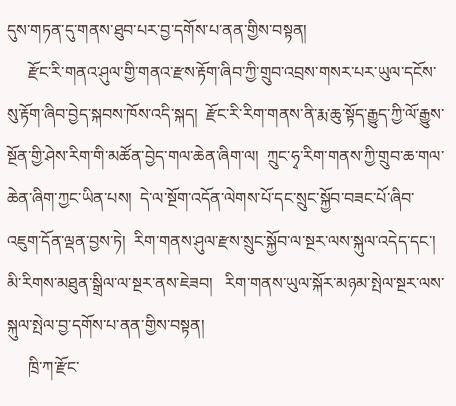དུས་གཏན་དུ་གནས་ཐུབ་པར་བྱ་དགོས་པ་ནན་གྱིས་བསྟན།
     རྫོང་རི་གནའ་ཤུལ་གྱི་གནའ་རྫས་རྟོག་ཞིབ་ཀྱི་གྲུབ་འབྲས་གསར་པར་ཡུལ་དངོས་སུ་རྟོག་ཞིབ་བྱེད་སྐབས་ཁོས་འདི་སྐད།  རྫོང་རི་རིག་གནས་ནི་རྨ་ཆུ་སྟོད་རྒྱུད་ཀྱི་ལོ་རྒྱུས་སྔོན་གྱི་ཤེས་རིག་གི་མཚོན་བྱེད་གལ་ཆེན་ཞིག་ལ།  ཀྲུང་ཧྭ་རིག་གནས་ཀྱི་གྲུབ་ཆ་གལ་ཆེན་ཞིག་ཀྱང་ཡིན་པས།  དེ་ལ་སྔོག་འདོན་ལེགས་པོ་དང་སྲུང་སྐྱོབ་བཟང་པོ་ཞིབ་འཇུག་དོན་ལྡན་བྱས་ཏེ།  རིག་གནས་ཤུལ་རྫས་སྲུང་སྐྱོབ་ལ་སྔར་ལས་སྐུལ་འདེད་དང་། མི་རིགས་མཐུན་སྒྲིལ་ལ་སྔར་ནས་ཇེཟབ།   རིག་གནས་ཡུལ་སྐོར་མཉམ་སྤེལ་སྔར་ལས་སྐུལ་སྤེལ་བྱ་དགོས་པ་ནན་གྱིས་བསྟན།
     ཁྲི་ཀ་རྫོང་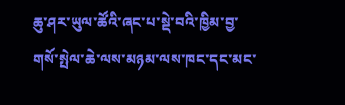ཆུ་ཤར་ཡུལ་ཚོའི་ཞང་པ་སྡེ་བའི་ཁྱིམ་བྱ་གསོ་སྤེལ་ཆེ་ལས་མཉམ་ལས་ཁང་དང་མང་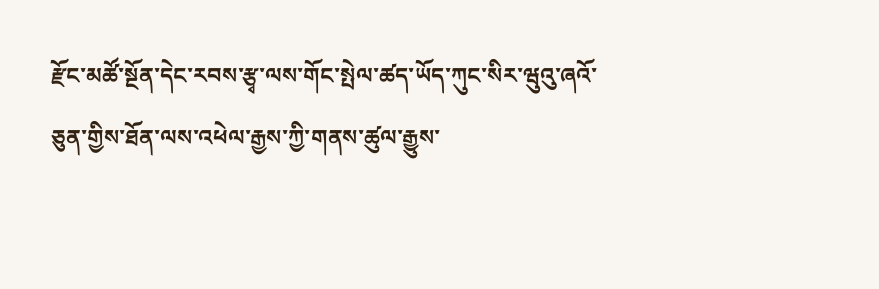རྫོང་མཚོ་སྔོན་དེང་རབས་རྩྭ་ལས་གོང་སྤེལ་ཚད་ཡོད་ཀུང་སིར་ཝུའུ་ཞའོ་ཅུན་གྱིས་ཐོན་ལས་འཕེལ་རྒྱས་ཀྱི་གནས་ཚུལ་རྒྱུས་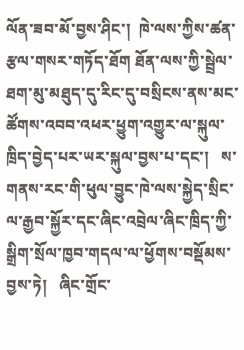ལོན་ཟབ་མོ་བྱས་ཤིང་།  ཁེ་ལས་ཀྱིས་ཚན་རྩལ་གསར་གཏོད་ཐོག ཐོན་ལས་ཀྱི་སྦྲེལ་ཐག་མུ་མཐུད་དུ་རིང་དུ་བསྲིངས་ནས་མང་ཚོགས་འབབ་འཕར་ཕྱུག་འགྱུར་ལ་སྐུལ་ཁྲིད་བྱེད་པར་ཡར་སྐུལ་བྱས་པ་དང་།   ས་གནས་རང་གི་ཕུལ་བྱུང་ཁེ་ལས་སྐྱེད་སྲིང་ལ་རྒྱབ་སྐྱོར་དང་ཞིང་འབྲེལ་ཞིང་ཁྲིད་ཀྱི་སྒྲིག་སྲོལ་ཁྱབ་གདལ་ལ་ཕྱོགས་བསྡོམས་བྱས་ཏེ།   ཞིང་གྲོང་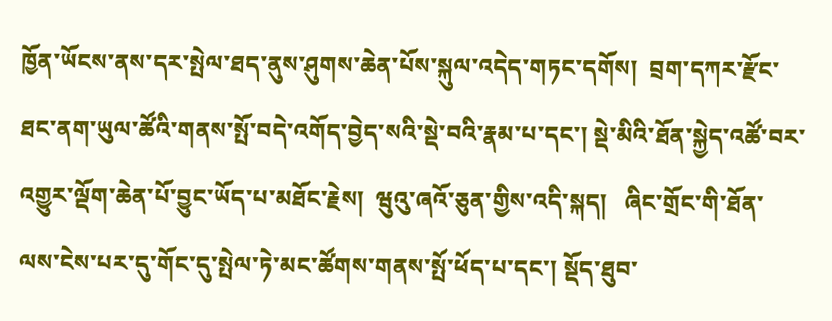ཁྱོན་ཡོངས་ནས་དར་སྤེལ་ཐད་ནུས་ཤུགས་ཆེན་པོས་སྐུལ་འདེད་གཏང་དགོས།  བྲག་དཀར་རྫོང་ཐང་ནག་ཡུལ་ཚོའི་གནས་སྤོ་བདེ་འགོད་བྱེད་སའི་སྡེ་བའི་རྣམ་པ་དང་། སྡེ་མིའི་ཐོན་སྐྱེད་འཚོ་བར་འགྱུར་ལྡོག་ཆེན་པོ་བྱུང་ཡོད་པ་མཐོང་རྗེས།  ཝུའུ་ཞའོ་ཅུན་གྱིས་འདི་སྐད།   ཞིང་གྲོང་གི་ཐོན་ལས་ངེས་པར་དུ་གོང་དུ་སྤེལ་ཏེ་མང་ཚོགས་གནས་སྤོ་ཕོད་པ་དང་། སྡོད་ཐུབ་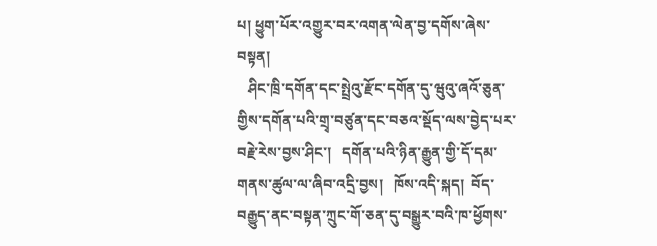པ། ཕྱུག་པོར་འགྱུར་བར་འགན་ལེན་བྱ་དགོས་ཞེས་བསྟན།
   ཤིང་ཁྲི་དགོན་དང་སྤྲེའུ་རྫོང་དགོན་དུ་ཝུའུ་ཞའོ་ཅུན་གྱིས་དགོན་པའི་གྲྭ་བཙུན་དང་བཅའ་སྡོད་ལས་བྱེད་པར་བརྗེ་རེས་བྱས་ཤིང་།   དགོན་པའི་ཉིན་རྒྱུན་གྱི་དོ་དམ་གནས་ཚུལ་ལ་ཞིབ་འདྲི་བྱས།   ཁོས་འདི་སྐད།  བོད་བརྒྱུད་ནང་བསྟན་ཀྲུང་གོ་ཅན་དུ་བསྒྱུར་བའི་ཁ་ཕྱོགས་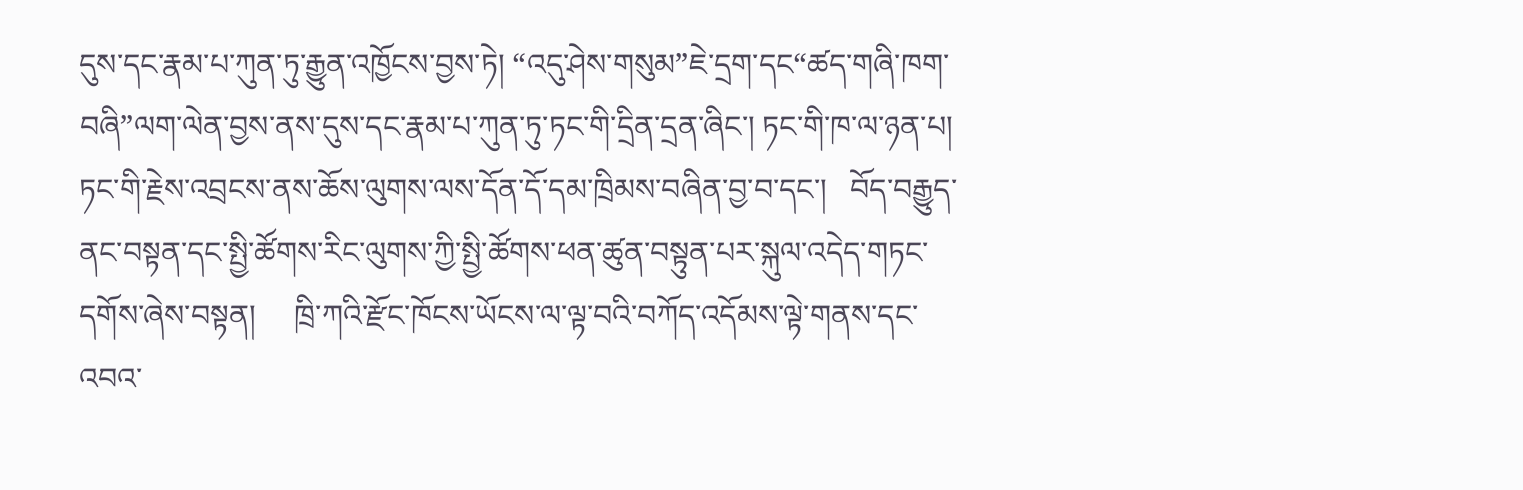དུས་དང་རྣམ་པ་ཀུན་ཏུ་རྒྱུན་འཁྱོངས་བྱས་ཏེ། “འདུ་ཤེས་གསུམ”ཇེ་དྲག་དང“ཚད་གཞི་ཁག་བཞི”ལག་ལེན་བྱས་ནས་དུས་དང་རྣམ་པ་ཀུན་ཏུ་ཏང་གི་དྲིན་དྲན་ཞིང་། ཏང་གི་ཁ་ལ་ཉན་པ། ཏང་གི་རྗེས་འབྲངས་ནས་ཆོས་ལུགས་ལས་དོན་དོ་དམ་ཁྲིམས་བཞིན་བྱ་བ་དང་།   བོད་བརྒྱུད་ནང་བསྟན་དང་སྤྱི་ཚོགས་རིང་ལུགས་ཀྱི་སྤྱི་ཚོགས་ཕན་ཚུན་བསྟུན་པར་སྐུལ་འདེད་གཏང་དགོས་ཞེས་བསྟན།     ཁྲི་ཀའི་རྫོང་ཁོངས་ཡོངས་ལ་ལྟ་བའི་བཀོད་འདོམས་ལྟེ་གནས་དང་འབའ་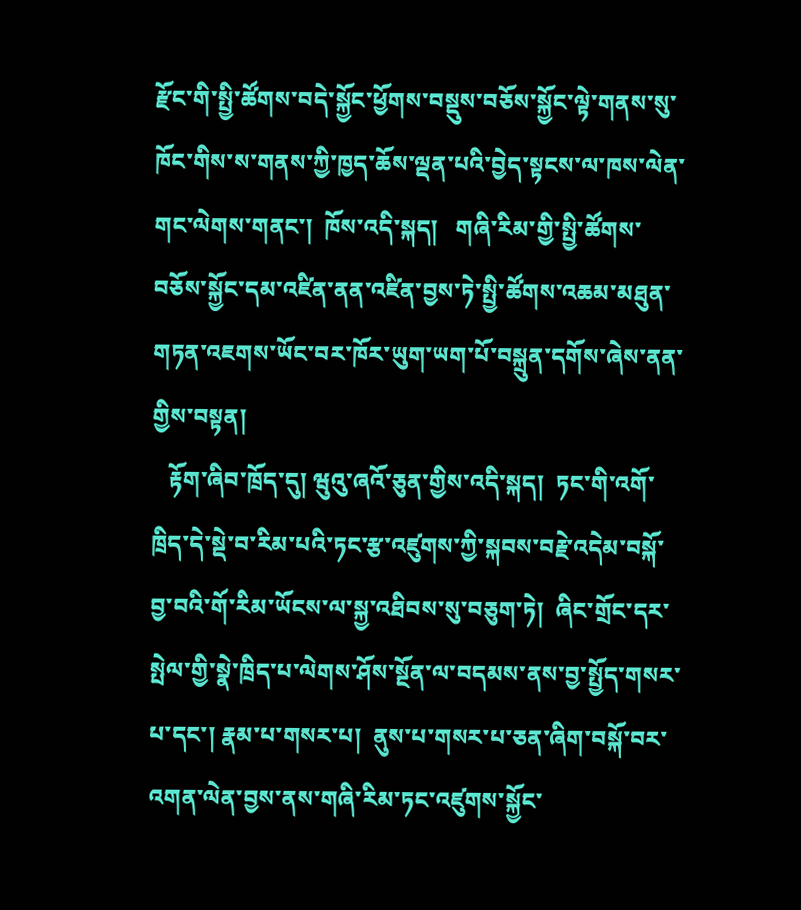རྫོང་གི་སྤྱི་ཚོགས་བདེ་སྐྱོང་ཕྱོགས་བསྡུས་བཅོས་སྐྱོང་ལྟེ་གནས་སུ་ཁོང་གིས་ས་གནས་ཀྱི་ཁྱད་ཆོས་ལྡན་པའི་བྱེད་སྟངས་ལ་ཁས་ལེན་གང་ལེགས་གནང་།  ཁོས་འདི་སྐད།   གཞི་རིམ་གྱི་སྤྱི་ཚོགས་བཅོས་སྐྱོང་དམ་འཛིན་ནན་འཛིན་བྱས་ཏེ་སྤྱི་ཚོགས་འཆམ་མཐུན་གཏན་འཇགས་ཡོང་བར་ཁོར་ཡུག་ཡག་པོ་བསྐྲུན་དགོས་ཞེས་ནན་གྱིས་བསྟན།
   རྟོག་ཞིབ་ཁྲོད་དུ། ཝུའུ་ཞའོ་ཅུན་གྱིས་འདི་སྐད།  ཏང་གི་འགོ་ཁྲིད་དེ་སྡེ་བ་རིམ་པའི་ཏང་རྩ་འཛུགས་ཀྱི་སྐབས་བརྗེ་འདེམ་བསྐོ་བྱ་བའི་གོ་རིམ་ཡོངས་ལ་སྐྱ་འཐིབས་སུ་བཅུག་ཏེ།  ཞིང་གྲོང་དར་སྤེལ་གྱི་སྣེ་ཁྲིད་པ་ལེགས་ཤོས་སྔོན་ལ་བདམས་ནས་བྱ་སྤྱོད་གསར་པ་དང་། རྣམ་པ་གསར་པ།  ནུས་པ་གསར་པ་ཅན་ཞིག་བསྐོ་བར་འགན་ལེན་བྱས་ནས་གཞི་རིམ་ཏང་འཛུགས་སྐྱོང་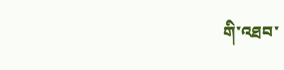གི་འཐབ་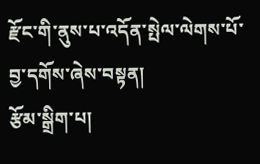རྫོང་གི་ནུས་པ་འདོན་སྤེལ་ལེགས་པོ་བྱ་དགོས་ཞེས་བསྟན།
རྩོམ་སྒྲིག་པ།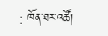: ཁོན་ཐར་འཚོ།